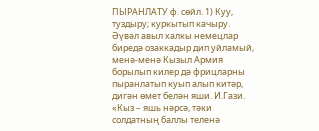ПЫРАНЛАТУ ф. сөйл. 1) Куу, туздыру; куркытып качыру. Әүвәл авыл халкы немецлар биредә озаккадыр дип уйламый, менә-менә Кызыл Армия борылып килер дә фрицларны пыранлатып куып алып китәр, дигән өмет белән яши. И.Гази. «Кыз – яшь нәрсә, тәки солдатның баллы теленә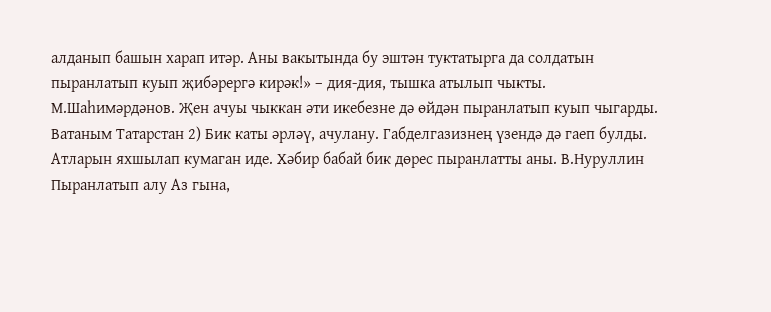алданып башын харап итәр. Аны вакытында бу эштән туктатырга да солдатын пыранлатып куып җибәрергә кирәк!» – дия-дия, тышка атылып чыкты. М.Шаһимәрдәнов. Җен ачуы чыккан әти икебезне дә өйдән пыранлатып куып чыгарды. Ватаным Татарстан 2) Бик каты әрләү, ачулану. Габделгазизнең үзендә дә гаеп булды. Атларын яхшылап кумаган иде. Хәбир бабай бик дөрес пыранлатты аны. В.Нуруллин Пыранлатып алу Аз гына,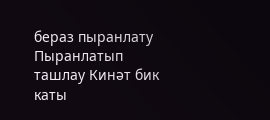бераз пыранлату Пыранлатып ташлау Кинәт бик каты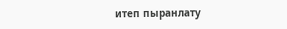итеп пыранлату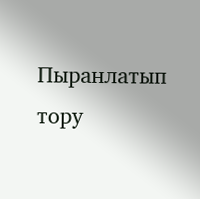Пыранлатып тору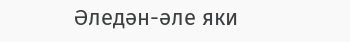Әледән-әле яки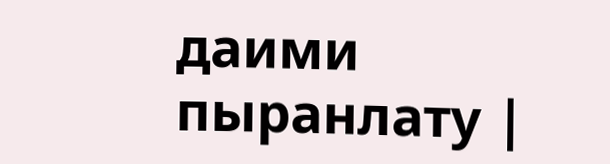даими пыранлату |